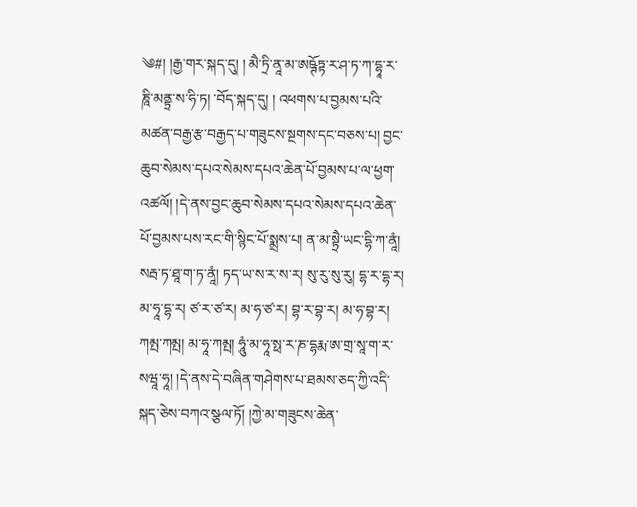༄#། །རྒྱ་གར་སྐད་དུ། ། མཻ་ཏྲི་ནཱ་མ་ཨཥྚོཏྟ་ར་ཤ་ཏ་ཀ་དྷཱ་ར་ཎཱི་མནྟྲ་ས་ཧི་ཏ། ་བོད་སྐད་དུ། ། འཕགས་པ་བྱམས་པའི་མཚན་བརྒྱ་རྩ་བརྒྱད་པ་གཟུངས་སྔགས་དང་བཅས་པ། བྱང་ཆུབ་སེམས་དཔའ་སེམས་དཔའ་ཆེན་པོ་བྱམས་པ་ལ་ཕྱག་འཚལོ། །དེ་ནས་བྱང་ཆུབ་སེམས་དཔའ་སེམས་དཔའ་ཆེན་པོ་བྱམས་པས་རང་གི་སྙིང་པོ་སྨྲས་པ། ན་མ་སྟྲཻ་ཡང་དྷི་ཀ་ནཱཾ། སརྦ་ཏ་ཐཱ་ག་ཏ་ནཱཾ། ཏད་ཡ་ས་ར་ས་ར། སུ་རུ་སུ་རུ། དྷ་ར་དྷ་ར། མ་ཧཱ་དྷ་ར། ཙ་ར་ཙ་ར། མ་ཧ་ཙ་ར། བྷ་ར་བྷ་ར། མ་ཧ་བྷ་ར། ཀམྤ་ཀམྤ། མ་ཧཱ་ཀམྤ། ཧཱུཾ་མ་ཧཱ་སྥ་ར་ཎ་དྷརྨ་ཨ་གྲ་སཱ་ག་ར་སཝཱ་ཧཱ། །དེ་ནས་དེ་བཞིན་གཤེགས་པ་ཐམས་ཅད་ཀྱི་འདི་སྐད་ཅེས་བཀའ་སྩལ་ཏོ། །ཀྱེ་མ་གཟུངས་ཆེན་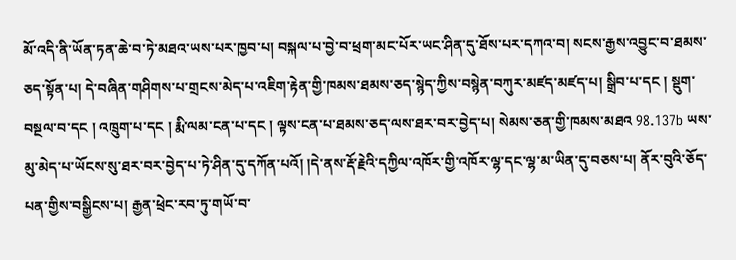མོ་འདི་ནི་ཡོན་ཏན་ཆེ་བ་ཏེ་མཐའ་ཡས་པར་ཁྱབ་པ། བསྐལ་པ་བྱེ་བ་ཕྲག་མང་པོར་ཡང་ཤིན་དུ་ཐོས་པར་དཀའ་བ། སངས་རྒྱས་འབྱུང་བ་ཐམས་ཅད་སྟོན་པ། དེ་བཞིན་གཤིགས་པ་གྲངས་མེད་པ་འཇིག་རྟེན་གྱི་ཁམས་ཐམས་ཅད་སྙེད་ཀྱིས་བསྙེན་བཀུར་མཛད་མཛད་པ། སྒྲིབ་པ་དང ། སྡུག་བསྔལ་བ་དང ། འཁྲུག་པ་དང ། རྨི་ལམ་ངན་པ་དང ། ལྟས་ངན་པ་ཐམས་ཅད་ལས་ཐར་བར་བྱེད་པ། སེམས་ཅན་གྱི་ཁམས་མཐའ 98.137b ཡས་མུ་མེད་པ་ཡོངས་སུ་ཐར་བར་བྱེད་པ་ཏེ་ཤིན་དུ་དཀོན་པའོ། །དེ་ནས་རྡོ་རྗེའི་དཀྱིལ་འཁོར་གྱི་འཁོར་ལྷ་དང་ལྷ་མ་ཡིན་དུ་བཅས་པ། ནོར་བུའི་ཅོད་པན་གྱིས་བསྒྱིངས་པ། རྒྱན་ཕྲེང་རབ་ཏུ་གཡོ་བ་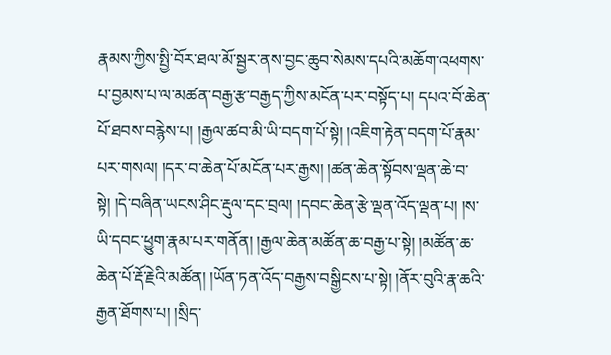རྣམས་ཀྱིས་སྤྱི་བོར་ཐལ་མོ་སྦྱར་ནས་བྱང་ཆུབ་སེམས་དཔའི་མཆོག་འཕགས་པ་བྱམས་པ་ལ་མཚན་བརྒྱ་རྩ་བརྒྱད་ཀྱིས་མངོན་པར་བསྟོད་པ། དཔའ་བོ་ཆེན་པོ་ཐབས་བརྙེས་པ། །རྒྱལ་ཚབ་མི་ཡི་བདག་པོ་སྟེ། །འཇིག་རྟེན་བདག་པོ་རྣམ་པར་གསལ། །དར་བ་ཆེན་པོ་མངོན་པར་རྒྱས། །ཚན་ཆེན་སྟོབས་ལྡན་ཆེ་བ་སྟེ། །དེ་བཞིན་ཡངས་ཤིང་རྡུལ་དང་བྲལ། །དབང་ཆེན་རྩེ་ལྡན་འོད་ལྡན་པ། །ས་ཡི་དབང་ཕྱུག་རྣམ་པར་གནོན། །རྒྱལ་ཆེན་མཚོན་ཆ་བརྒྱ་པ་སྟེ། །མཚོན་ཆ་ཆེན་པོ་རྡོ་རྗེའི་མཚོན། །ཡོན་ཏན་འོད་བརྒྱས་བསྒྱིངས་པ་སྟེ། །ནོར་བུའི་རྣ་ཆའི་རྒྱན་ཐོགས་པ། །སྲིད་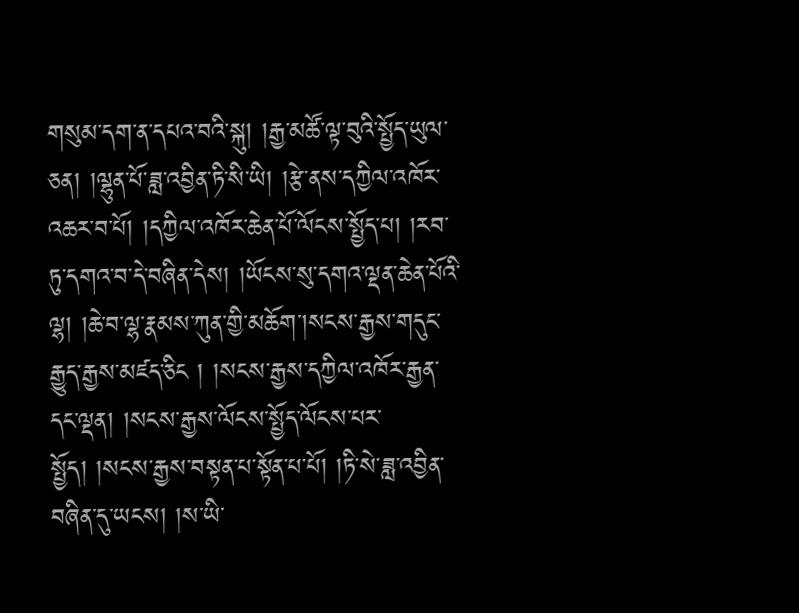གསུམ་དག་ན་དཔའ་བའི་སྐུ། །རྒྱ་མཚོ་ལྟ་བུའི་སྤྱོད་ཡུལ་ཅན། །ལྷུན་པོ་ཟླ་འབྱིན་ཏི་སི་ཡི། །རྩེ་ནས་དཀྱིལ་འཁོར་འཆར་བ་པོ། །དཀྱིལ་འཁོར་ཆེན་པོ་ལོངས་སྤྱོད་པ། །རབ་ཏུ་དགའ་བ་དེ་བཞིན་དེས། །ཡོངས་སུ་དགའ་ལྡན་ཆེན་པོའི་ལྷ། །ཆེ་བ་ལྷ་རྣམས་ཀུན་གྱི་མཆོག་།སངས་རྒྱས་གདུང་རྒྱུད་རྒྱས་མཛད་ཅིང ། །སངས་རྒྱས་དཀྱིལ་འཁོར་རྒྱན་དང་ལྡན། །སངས་རྒྱས་ལོངས་སྤྱོད་ལོངས་པར་སྤྱོད། །སངས་རྒྱས་བསྟན་པ་སྟོན་པ་པོ། །ཏི་སེ་ཟླ་འབྱིན་བཞིན་དུ་ཡངས། །ས་ཡི་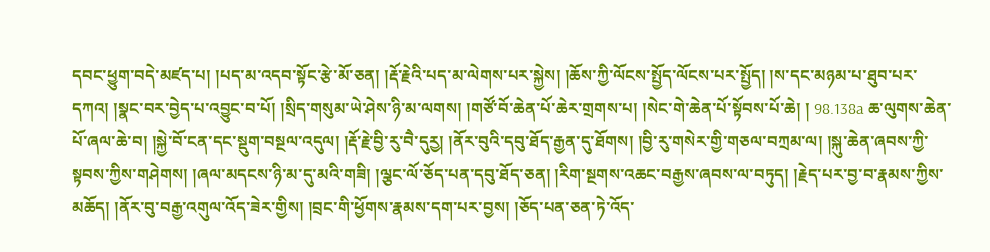དབང་ཕྱུག་བདེ་མཛད་པ། །པད་མ་འདབ་སྟོང་རྩེ་མོ་ཅན། །རྡོ་རྗེའི་པད་མ་ལེགས་པར་སྐྱེས། །ཆོས་ཀྱི་ལོངས་སྤྱོད་ལོངས་པར་སྤྱོད། །ས་དང་མཉམ་པ་ཐུབ་པར་དཀའ། །སྣང་བར་བྱེད་པ་འབྱུང་བ་པོ། །སྲིད་གསུམ་ཡེ་ཤེས་ཉི་མ་ལགས། །གཙོ་བོ་ཆེན་པོ་ཆེར་གྲགས་པ། །སེང་གེ་ཆེན་པོ་སྟོབས་པོ་ཆེ། ། 98.138a ཆ་ལུགས་ཆེན་པོ་ཞལ་ཆེ་བ། །སྐྱེ་བོ་ངན་དང་སྡུག་བསྔལ་འདུལ། །རྡོ་རྗེ་བྱི་རུ་བཻ་དུརྱ། །ནོར་བུའི་དབུ་ཐོད་རྒྱན་དུ་ཐོགས། །བྱི་རུ་གསེར་གྱི་གཅལ་བཀྲམ་ལ། །སྐུ་ཆེན་ཞབས་ཀྱི་སྟབས་ཀྱིས་གཤེགས། །ཞལ་མདངས་ཉི་མ་དུ་མའི་གཟི། །ལྕང་ལོ་ཅོད་པན་དབུ་ཐོད་ཅན། །རིག་སྔགས་འཆང་བརྒྱས་ཞབས་ལ་བཏུད། །རྗེད་པར་བྱ་བ་རྣམས་ཀྱིས་མཆོད། །ནོར་བུ་བརྒྱ་འགུལ་འོད་ཟེར་གྱིས། །བྲང་གི་ཕྱོགས་རྣམས་དག་པར་བྱས། །ཅོད་པན་ཅན་ཏེ་འོད་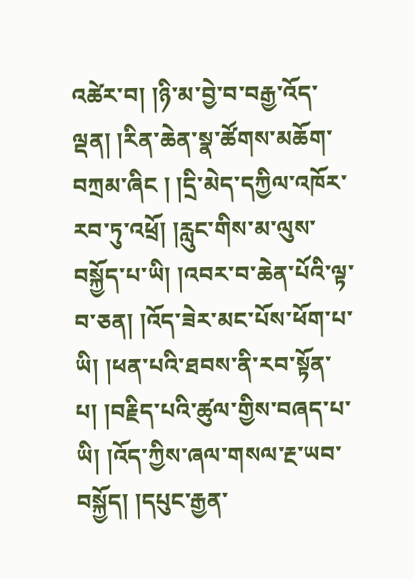འཚེར་བ། །ཉི་མ་བྱེ་བ་བརྒྱ་འོད་ལྡན། །རིན་ཆེན་སྣ་ཚོགས་མཆོག་བཀྲམ་ཞིང ། །དྲི་མེད་དཀྱིལ་འཁོར་རབ་ཏུ་འཕྲོ། །རླུང་གིས་མ་ལུས་བསྐྱོད་པ་ཡི། །འབར་བ་ཆེན་པོའི་ལྟ་བ་ཅན། །འོད་ཟེར་མང་པོས་ཕོག་པ་ཡི། །ཕན་པའི་ཐབས་ནི་རབ་སྟོན་པ། །བརྗིད་པའི་ཚུལ་གྱིས་བཞད་པ་ཡི། །འོད་ཀྱིས་ཞལ་གསལ་རྔ་ཡབ་བསྐྱོད། །དཔུང་རྒྱན་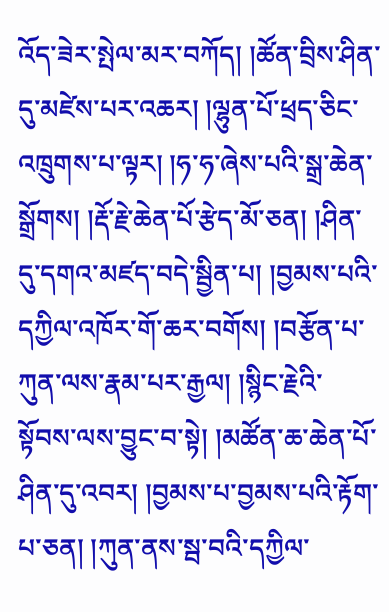འོད་ཟེར་སྤེལ་མར་བཀོད། །ཚོན་བྲིས་ཤིན་དུ་མཛེས་པར་འཆར། །ལྷུན་པོ་ཕྲད་ཅིང་འཁྲུགས་པ་ལྟར། །ཧ་ཧ་ཞེས་པའི་སྒྲ་ཆེན་སྒྲོགས། །རྡོ་རྗེ་ཆེན་པོ་རྩེད་མོ་ཅན། །ཤིན་དུ་དགའ་མཛད་བདེ་སྦྱིན་པ། །བྱམས་པའི་དཀྱིལ་འཁོར་གོ་ཆར་བགོས། །བརྩོན་པ་ཀུན་ལས་རྣམ་པར་རྒྱལ། །སྙིང་རྗེའི་སྟོབས་ལས་བྱུང་བ་སྟེ། །མཚོན་ཆ་ཆེན་པོ་ཤིན་དུ་འབར། །བྱམས་པ་བྱམས་པའི་རྟོག་པ་ཅན། །ཀུན་ནས་སྦ་བའི་དཀྱིལ་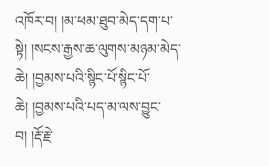འཁོར་བ། །མ་ཕམ་ཐུབ་མེད་དག་པ་སྟེ། །སངས་རྒྱས་ཆ་ལུགས་མཉམ་མེད་ཆེ། །བྱམས་པའི་སྙིང་པོ་སྙིང་པོ་ཆེ། །བྱམས་པའི་པད་མ་ལས་བྱུང་བ། །རྡོ་རྗེ་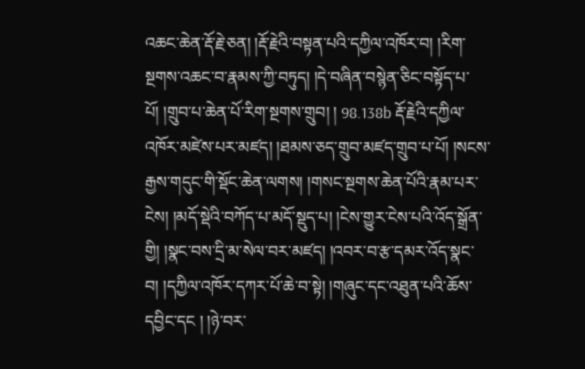འཆང་ཆེན་རྡོ་རྗེ་ཅན། །རྡོ་རྗེའི་བསྟན་པའི་དཀྱིལ་འཁོར་བ། །རིག་སྔགས་འཆང་བ་རྣམས་ཀྱི་བཏུད། །དེ་བཞིན་བསྙེན་ཅིང་བསྟོད་པ་པོ། །གྲུབ་པ་ཆེན་པོ་རིག་སྔགས་གྲུབ། ། 98.138b རྡོ་རྗེའི་དཀྱིལ་འཁོར་མཛེས་པར་མཛད། །ཐམས་ཅད་གྲུབ་མཛད་གྲུབ་པ་པོ། །སངས་རྒྱས་གདུང་གི་སྡོང་ཆེན་ལགས། །གསང་སྔགས་ཆེན་པོའི་རྣམ་པར་ངེས། །མདོ་སྡེའི་བཀོད་པ་མདོ་སྡུད་པ། །ངེས་གྱུར་ངེས་པའི་འོད་སྒྲོན་གྱི། །སྣང་བས་དྲི་མ་སེལ་བར་མཛད། །འབར་བ་རྩ་དམར་འོད་སྣང་བ། །དཀྱིལ་འཁོར་དཀར་པོ་ཆེ་བ་སྟེ། །གཞུང་དང་འཐུན་པའི་ཆོས་དབྱིང་དང ། །ཉེ་བར་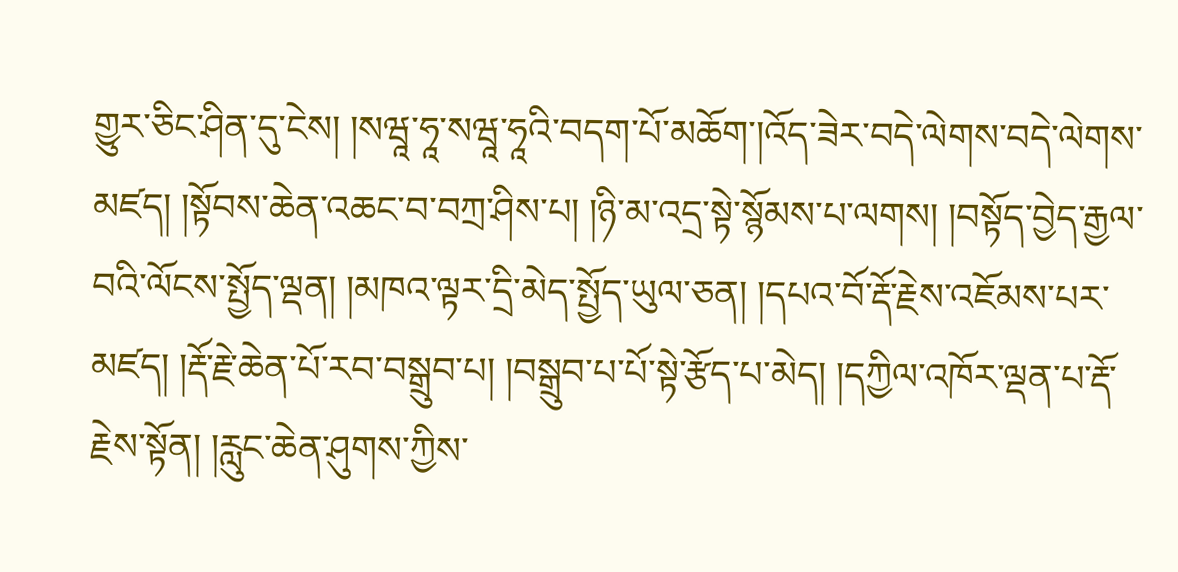གྱུར་ཅིང་ཤིན་དུ་ངེས། །སཝཱ་ཧཱ་སཝཱ་ཧཱའི་བདག་པོ་མཆོག་།འོད་ཟེར་བདེ་ལེགས་བདེ་ལེགས་མཛད། །སྟོབས་ཆེན་འཆང་བ་བཀྲ་ཤིས་པ། །ཉི་མ་འདྲ་སྟེ་སྙོམས་པ་ལགས། །བསྟོད་བྱེད་རྒྱལ་བའི་ལོངས་སྤྱོད་ལྡན། །མཁའ་ལྟར་དྲི་མེད་སྤྱོད་ཡུལ་ཅན། །དཔའ་བོ་རྡོ་རྗེས་འཇོམས་པར་མཛད། །རྡོ་རྗེ་ཆེན་པོ་རབ་བསྒྲུབ་པ། །བསྒྲུབ་པ་པོ་སྟེ་རྩོད་པ་མེད། །དཀྱིལ་འཁོར་ལྡན་པ་རྡོ་རྗེས་སྟོན། །རླུང་ཆེན་ཤུགས་ཀྱིས་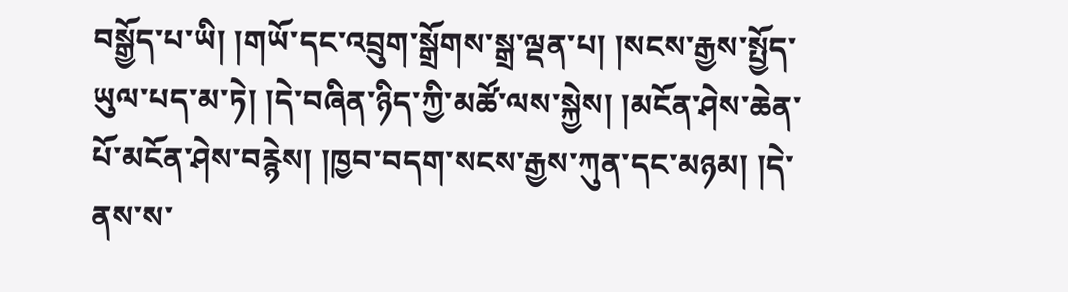བསྒྱོད་པ་ཡི། །གཡོ་དང་འབྲུག་སྒྲོགས་སྒྲ་ལྡན་པ། །སངས་རྒྱས་སྤྱོད་ཡུལ་པད་མ་ཏེ། །དེ་བཞིན་ཉིད་ཀྱི་མཚོ་ལས་སྐྱེས། །མངོན་ཤེས་ཆེན་པོ་མངོན་ཤེས་བརྙེས། །ཁྱབ་བདག་སངས་རྒྱས་ཀུན་དང་མཉམ། །དེ་ནས་ས་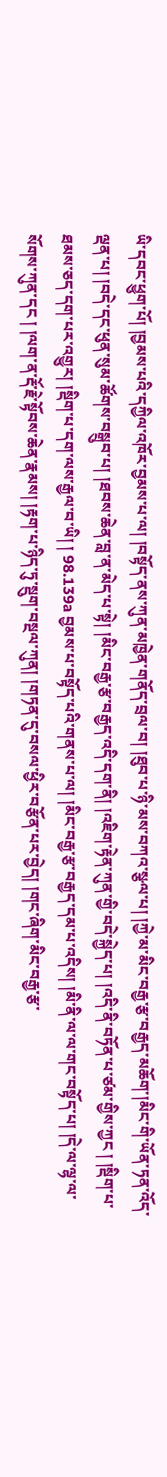ཡི་དབང་ཕྱུག་པོ། །བྱམས་པའི་དཀྱིལ་འཁོར་བྱམས་པ་ལ། །བསྟོད་ནས་ཀུན་མཁྱེན་གནོད་བྲལ་བ། །ཐུབ་པ་ཉི་མས་བཀའ་སྩལ་པ། །ཀྱེ་མ་མིང་བརྒྱ་རྩ་བརྒྱད་མཆོག་།མིང་གི་ཡོན་ཏན་འོད་ལྡན་པ། །བདེ་དང་ཕུན་སུམ་ཚོགས་བསྒྲུབ་པ། །ཐབས་ཆེན་བླ་ན་མེད་པ་སྟེ། །མིང་བརྒྱ་རྩ་བརྒྱད་འདི་དག་ནི། །འཇིག་རྟེན་ཀུན་གྱི་བདེ་སྐྱེད་པ། །འདི་ནི་བཏོན་པ་ཙམ་གྱིས་ཀྱང ། །སྡིག་པ་ཐམས་ཅད་དག་པར་འགྱུར། །སྡིག་པ་དག་ལས་རྒྱལ་བ་ཡི། ། 98.139a བྱམས་པ་བསྟོད་པའི་གནས་པ་ལ། །མིང་བརྒྱ་རྩ་བརྒྱད་དམ་པ་འདིས། །མི་ནི་ལ་ལ་གང་བསྟོད་པ། །དེ་ལ་ལྷ་ལ་སོགས་ཀུན་དང ། །ལག་ན་རྡོ་རྗེ་སྟོབས་ཆེན་རྣམས། །རྟག་པ་ཉིད་ཏུ་སྡུག་བསྔལ་ཀུན། །གཏན་དུ་བསལ་ཕྱིར་བརྩོན་པར་བྱེད། །གང་ཞིག་མིང་བརྒྱ་རྩ་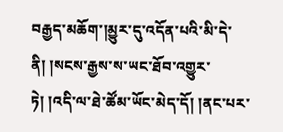བརྒྱད་མཆོག་།མྱུར་དུ་འདོན་པའི་མི་དེ་ནི། །སངས་རྒྱས་ས་ཡང་ཐོབ་འགྱུར་ཏེ། །འདི་ལ་ཐེ་ཚོམ་ཡོང་མེད་དོ། །ནང་པར་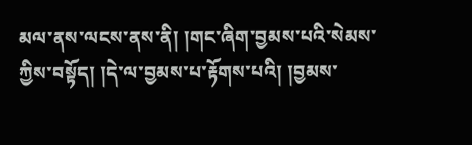མལ་ནས་ལངས་ནས་ནི། །གང་ཞིག་བྱམས་པའི་སེམས་ཀྱིས་བསྟོད། །དེ་ལ་བྱམས་པ་རྟོགས་པའི། །བྱམས་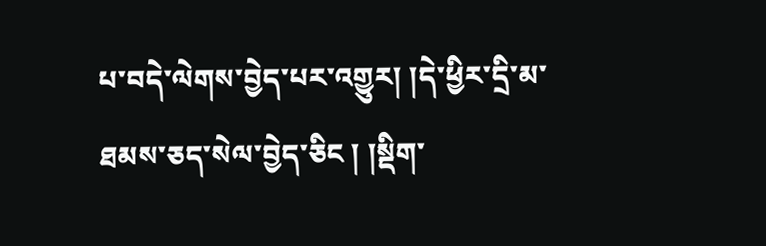པ་བདེ་ལེགས་བྱེད་པར་འགྱུར། །དེ་ཕྱིར་དྲི་མ་ཐམས་ཅད་སེལ་བྱེད་ཅིང ། །སྡིག་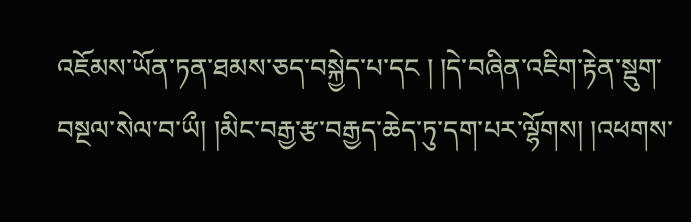འཇོམས་ཡོན་ཏན་ཐམས་ཅད་བསྐྱེད་པ་དང ། །དེ་བཞིན་འཇིག་རྟེན་སྡུག་བསྔལ་སེལ་བ་ཡྀ། །མིང་བརྒྱ་རྩ་བརྒྱད་ཆེད་ཏུ་དག་པར་ལྷོགས། །འཕགས་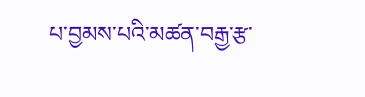པ་བྱམས་པའི་མཚན་བརྒྱ་རྩ་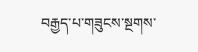བརྒྱད་པ་གཟུངས་སྔགས་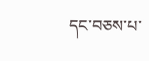དང་བཅས་པ་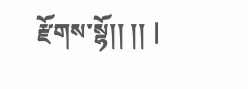རྫོགས་སྷོ།། །། |